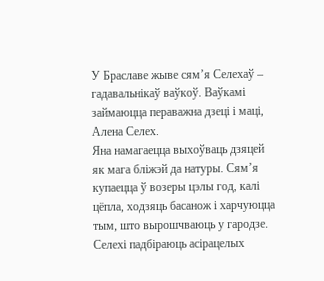У Браславе жыве сям’я Селехаў – гадавальнікаў ваўкоў. Ваўкамі займаюцца пераважна дзеці і маці, Алена Селех.
Яна намагаецца выхоўваць дзяцей як мага бліжэй да натуры. Сям’я купаецца ў возеры цэлы год, калі цёпла, ходзяць басанож і харчуюцца тым, што вырошчваюць у гародзе.
Селехі падбіраюць асірацелых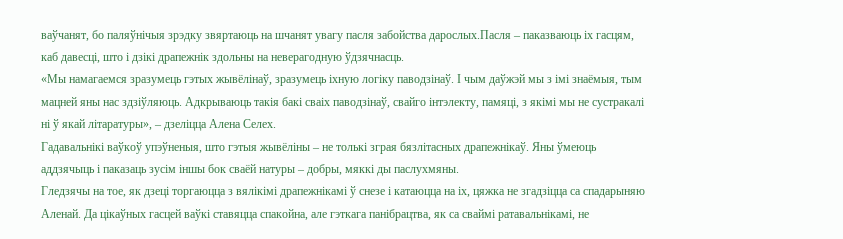ваўчанят, бо паляўнічыя зрэдку звяртаюць на шчанят увагу пасля забойства дарослых.Пасля – паказваюць іх гасцям, каб давесці, што і дзікі драпежнік здольны на неверагодную ўдзячнасць.
«Мы намагаемся зразумець гэтых жывёлінаў, зразумець іхную логіку паводзінаў. І чым даўжэй мы з імі знаёмыя, тым мацней яны нас здзіўляюць. Адкрываюць такія бакі сваіх паводзінаў, свайго інтэлекту, памяці, з якімі мы не сустракалі ні ў якай літаратуры», – дзеліцца Алена Селех.
Гадавальнікі ваўкоў упэўненыя, што гэтыя жывёліны – не толькі зграя бязлітасных драпежнікаў. Яны ўмеюць аддзячыць і паказаць зусім іншы бок сваёй натуры – добры, мяккі ды паслухмяны.
Гледзячы на тое, як дзеці торгаюцца з вялікімі драпежнікамі ў снезе і катаюцца на іх, цяжка не згадзіцца са спадарыняю Аленай. Да цікаўных гасцей ваўкі ставяцца спакойна, але гэткага панібрацтва, як са сваймі ратавальнікамі, не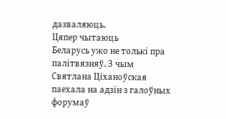дазваляюць.
Цяпер чытаюць
Беларусь ужо не толькі пра палітвязняў. З чым Святлана Ціханоўская паехала на адзін з галоўных форумаў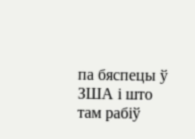па бяспецы ў ЗША і што там рабіў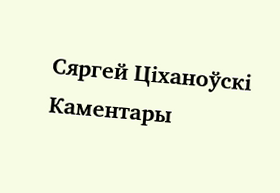Сяргей Ціханоўскі
Каментары